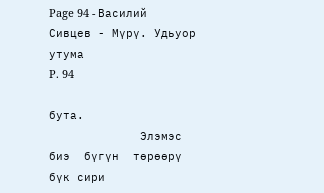Page 94 - Василий Сивцев - Мүрү. Удьуор утума
P. 94

бута.
             Элэмэс  биэ  бүгүн  төрөөрү  бүк сири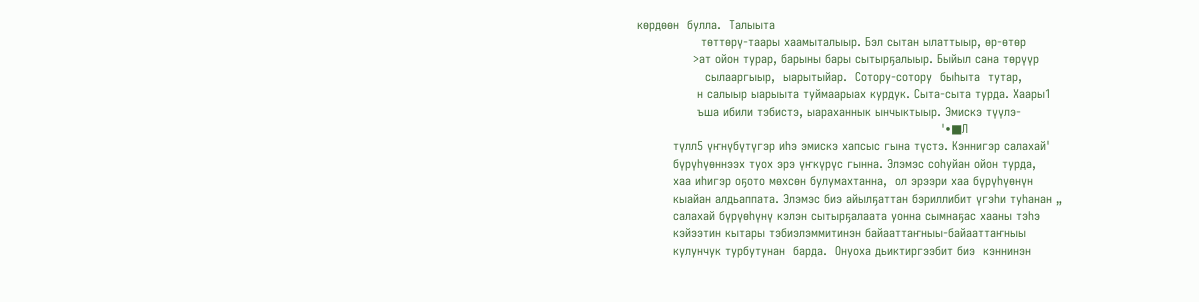көрдөөн  булла.  Талыыта
                төттөрү-таары хаамыталыыр. Бэл сытан ылаттыыр, өр-өтөр
              >ат ойон турар, барыны бары сытырҕалыыр. Быйыл сана төрүүр
                 сылааргыыр,  ыарытыйар.  Сотору-сотору  быһыта  тутар,
               н салыыр ыарыыта туймаарыах курдук. Сыта-сыта турда. Хаары1
               ъша ибили тэбистэ, ыараханнык ынчыктыыр. Эмискэ түүлэ-
                                                                            '•■Л
         түлл5 үҥнүбүтүгэр иһэ эмискэ хапсыс гына түстэ. Кэннигэр салахай'
         бүрүһүөннээх туох эрэ үҥкүрүс гынна. Элэмэс соһуйан ойон турда,
         хаа иһигэр оҕото мөхсөн булумахтанна,  ол эрээри хаа бүрүһүөнүн
         кыайан алдьаппата. Элэмэс биэ айылҕаттан бэриллибит үгэһи туһанан „
         салахай бүрүөһүнү кэлэн сытырҕалаата уонна сымнаҕас хааны тэһэ
         кэйээтин кытары тэбиэлэммитинэн байааттаҥныы-байааттаҥныы
         кулунчук турбутунан  барда.  Онуоха дьиктиргээбит биэ  кэннинэн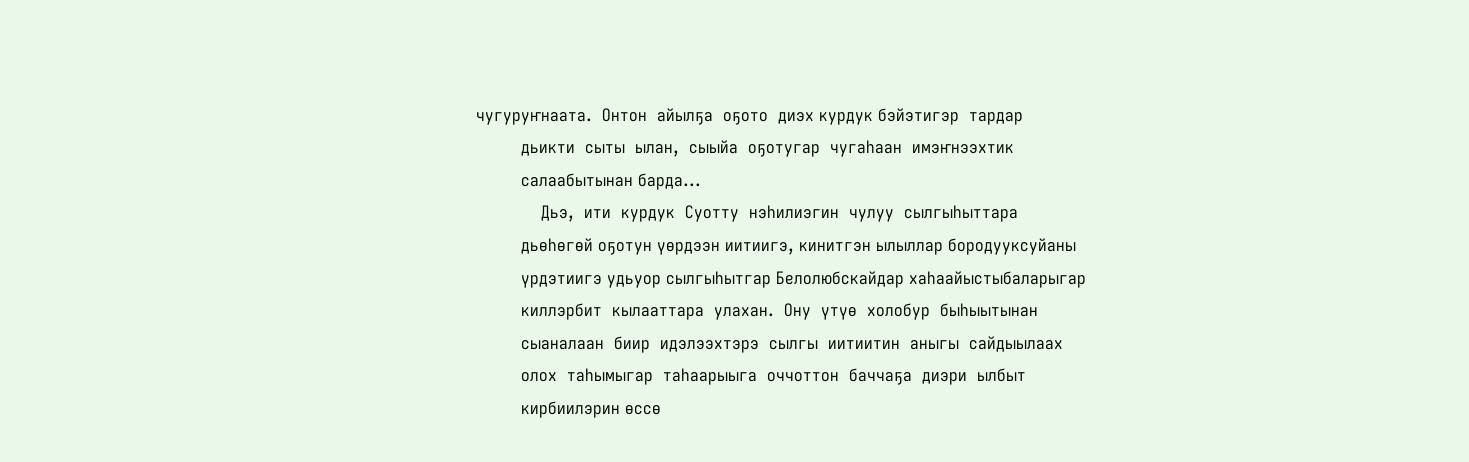чугуруҥнаата.  Онтон  айылҕа  оҕото  диэх курдук бэйэтигэр  тардар
         дьикти  сыты  ылан,  сыыйа  оҕотугар  чугаһаан  имэҥнээхтик
         салаабытынан барда...
             Дьэ,  ити  курдук  Суотту  нэһилиэгин  чулуу  сылгыһыттара
         дьөһөгөй оҕотун үөрдээн иитиигэ, кинитгэн ылыллар бородууксуйаны
         үрдэтиигэ удьуор сылгыһытгар Белолюбскайдар хаһаайыстыбаларыгар
         киллэрбит  кылааттара  улахан.  Ону  үтүө  холобур  быһыытынан
         сыаналаан  биир  идэлээхтэрэ  сылгы  иитиитин  аныгы  сайдыылаах
         олох  таһымыгар  таһаарыыга  оччоттон  баччаҕа  диэри  ылбыт
         кирбиилэрин өссө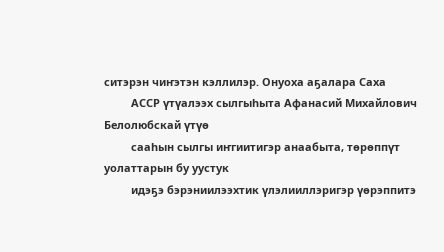ситэрэн чиҥэтэн кэллилэр. Онуоха аҕалара Саха
         АССР үтүалээх сылгыһыта Афанасий Михайлович Белолюбскай үтүө
         сааһын сылгы иҥгиитигэр анаабыта, төрөппүт уолаттарын бу уустук
         идэҕэ бэрэниилээхтик үлэлииллэригэр үөрэппитэ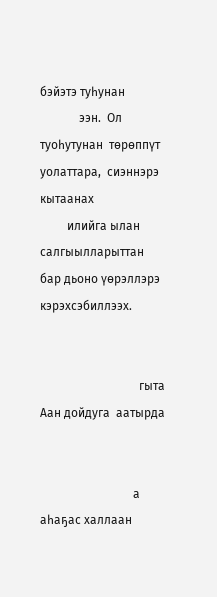бэйэтэ туһунан
             ээн.  Ол  туоһутунан  төрөппүт  уолаттара,  сиэннэрэ  кытаанах
         илийга ылан салгыылларыттан бар дьоно үөрэллэрэ кэрэхсэбиллээх.


                                 гыта Аан дойдуга  аатырда


                               а аһаҕас халлаан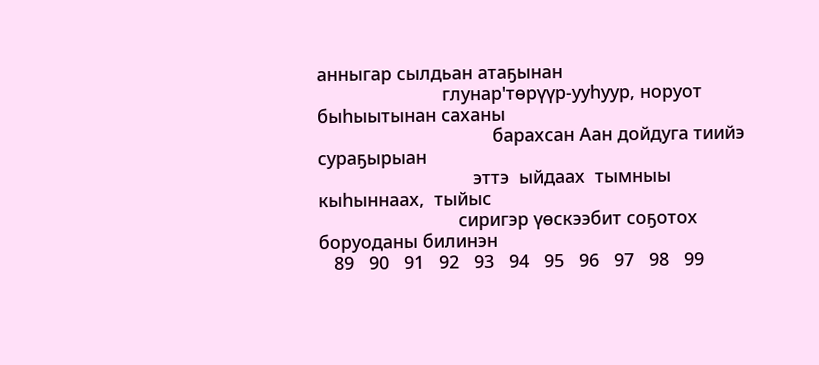анныгар сылдьан атаҕынан
                         глунар'төрүүр-ууһуур, норуот быһыытынан саханы
                                   барахсан Аан дойдуга тиийэ сураҕырыан
                               эттэ  ыйдаах  тымныы  кыһыннаах,  тыйыс
                            сиригэр үөскээбит соҕотох боруоданы билинэн
   89   90   91   92   93   94   95   96   97   98   99